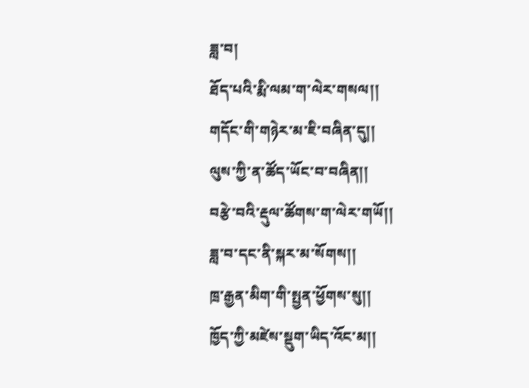ཟླ་བ།
ཐོད་པའི་རྨི་ལམ་ག་ལེར་གསལ།།
གདོང་གི་གཉེར་མ་ཇི་བཞིན་དུ།།
ལུས་ཀྱི་ན་ཚོད་ཡོང་བ་བཞིན།།
བརྩེ་བའི་རྡུལ་ཚོགས་ག་ལེར་གཡོ།།
ཟླ་བ་དང་ནི་སྐར་མ་སོགས།།
ཁྲ་རྒྱན་མིག་གི་སྤྱན་ཕྱོགས་སུ།།
ཁྱོད་ཀྱི་མཛེས་སྡུག་ཡིད་འོང་མ།།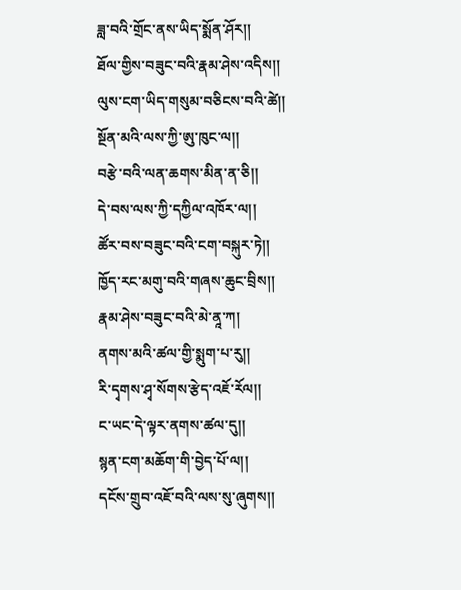ཟླ་བའི་གྲོང་ནས་ཡིད་སྨོན་ཤོར།།
ཐོལ་གྱིས་བཟུང་བའི་རྣམ་ཤེས་འདིས།།
ལུས་ངག་ཡིད་གསུམ་བཅིངས་བའི་ཚེ།།
སྔོན་མའི་ལས་ཀྱི་ཨུ་ཁུང་ལ།།
བརྩེ་བའི་ལན་ཆགས་མིན་ན་ཅི།།
དེ་བས་ལས་ཀྱི་དཀྱིལ་འཁོར་ལ།།
ཚོར་བས་བཟུང་བའི་ངག་བསྐུར་ཏེ།།
ཁྱོད་རང་མགུ་བའི་གཞས་ཆུང་བྲིས།།
རྣམ་ཤེས་བཟུང་བའི་མེ་ནཱ་ཀ།
ནགས་མའི་ཚལ་གྱི་སྨུག་པ་རུ།།
རི་དྭགས་ཤྭ་སོགས་རྩེད་འཇོ་རོལ།།
ང་ཡང་དེ་ལྟར་ནགས་ཚལ་དུ།།
སྙན་ངག་མཆོག་གི་བྱེད་པོ་ལ།།
དངོས་གྲུབ་འཇོ་བའི་ལས་སུ་ཞུགས།།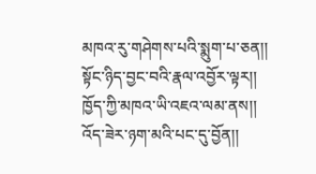མཁའ་རུ་གཤེགས་པའི་སྨུག་པ་ཅན།།
སྟོང་ཉིད་བྱང་བའི་རྣལ་འབྱོར་ལྟར།།
ཁྱོད་ཀྱི་མཁའ་ཡི་འཇའ་ལམ་ནས།།
འོད་ཟེར་ཉག་མའི་པང་དུ་བྱོན།།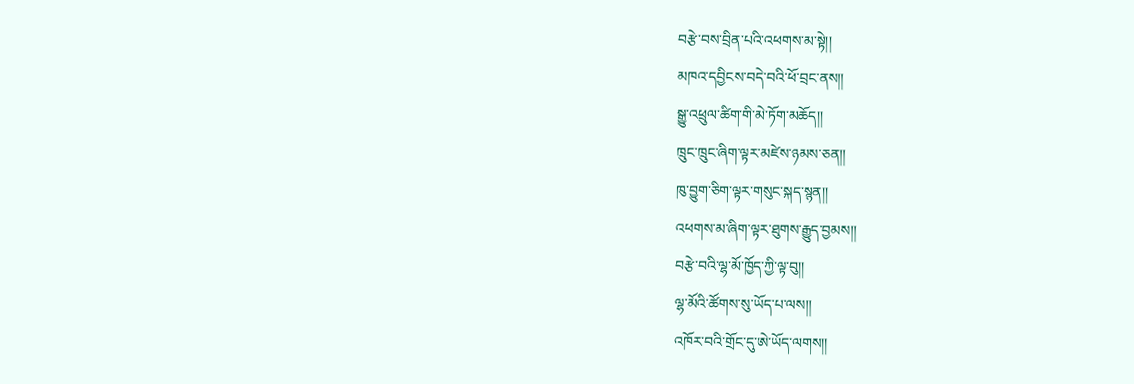བརྩེ་བས་བྲིན་པའི་འཕགས་མ་སྟེ།།
མཁའ་དབྱིངས་བདེ་བའི་ཕོ་བྲང་ནས།།
སྒྱུ་འཕྲུལ་ཚིག་གི་མེ་ཏོག་མཆོད།།
ཁྲུང་ཁྲུང་ཞིག་ལྟར་མཛེས་ཉམས་ཅན།།
ཁུ་བྱུག་ཅིག་ལྟར་གསུང་སྐད་སྙན།།
འཕགས་མ་ཞིག་ལྟར་ཐུགས་རྒྱུད་བྱམས།།
བརྩེ་བའི་ལྷ་མོ་ཁྱོད་ཀྱི་ལྟ་བུ།།
ལྷ་མོའི་ཚོགས་སུ་ཡོད་པ་ལས།།
འཁོར་བའི་གྲོང་དུ་ཨེ་ཡོད་ལགས།།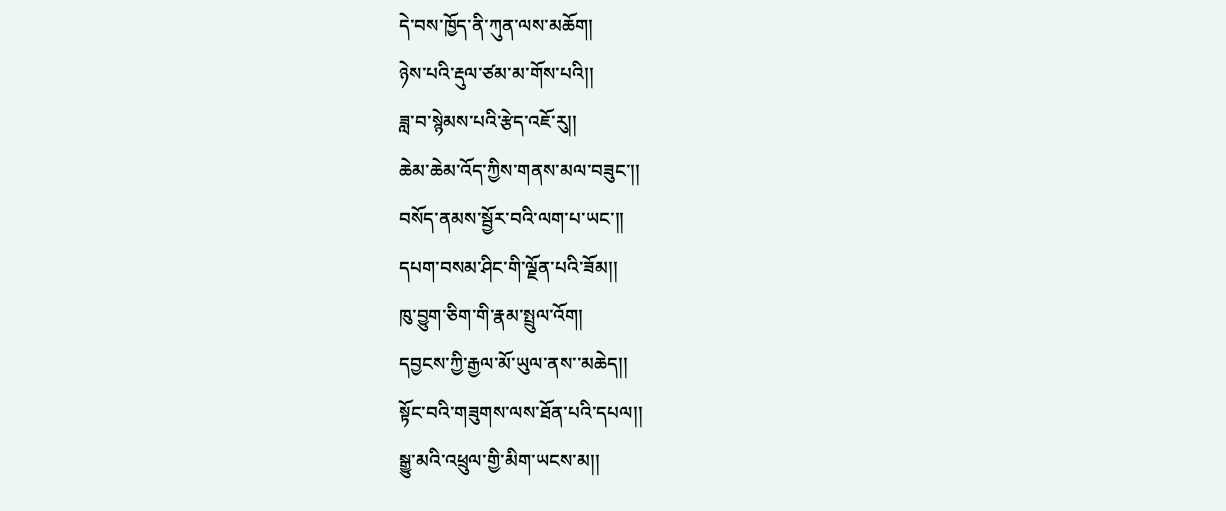དེ་བས་ཁྱོད་ནི་ཀུན་ལས་མཆོག།
ཉེས་པའི་རྡུལ་ཙམ་མ་གོས་པའི།།
ཟླ་བ་སྙེམས་པའི་རྩེད་འཇོ་རུ།།
ཆེམ་ཆེམ་འོད་ཀྱིས་གནས་མལ་བཟུང་།།
བསོད་ནམས་སྦྱོར་བའི་ལག་པ་ཡང་།།
དཔག་བསམ་ཤིང་གི་ལྗོན་པའི་ཟོམ།།
ཁུ་བྱུག་ཅིག་གི་རྣམ་སྤྲུལ་འོག།
དབྱངས་ཀྱི་རྒྱལ་མོ་ཡུལ་ནས་་མཆེད།།
སྟོང་བའི་གཟུགས་ལས་ཐོན་པའི་དཔལ།།
སྒྱུ་མའི་འཕྲུལ་གྱི་མིག་ཡངས་མ།།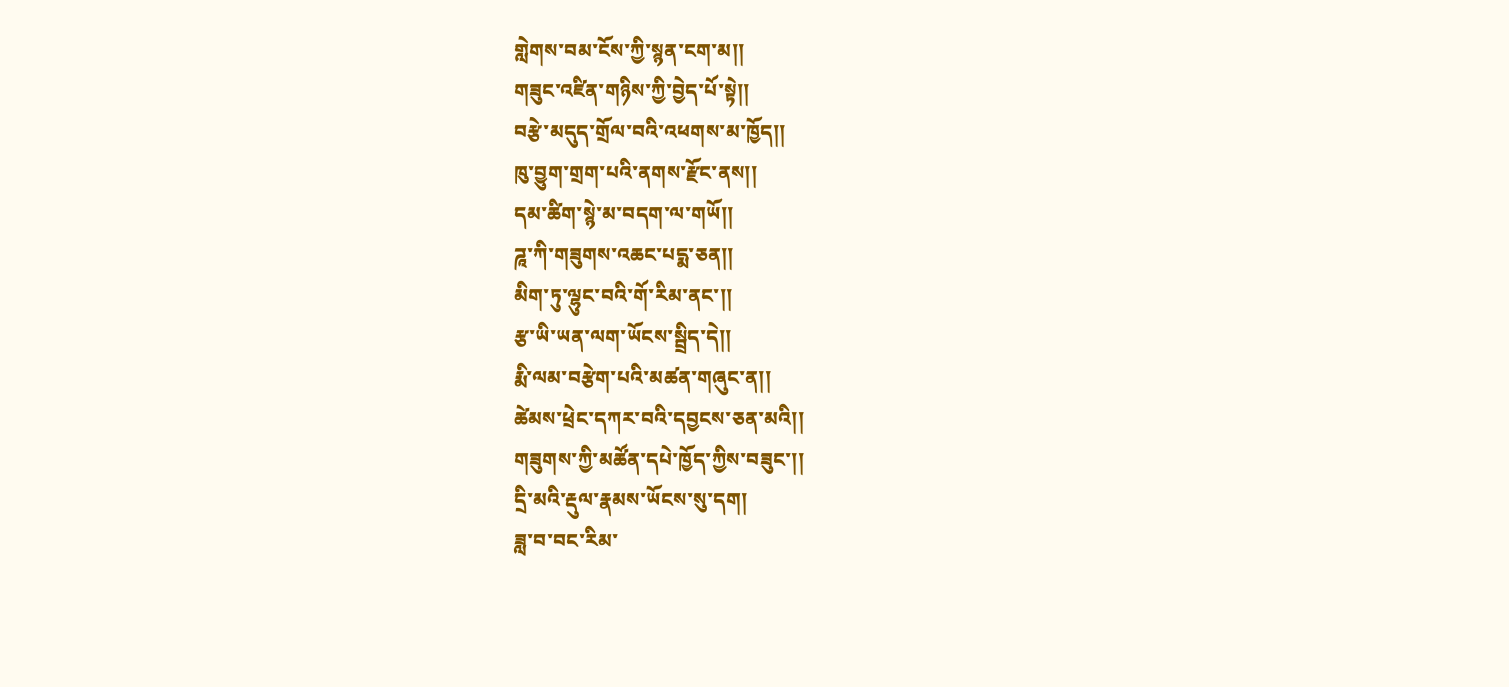གླེགས་བམ་ངོས་ཀྱི་སྙན་ངག་མ།།
གཟུང་འཛིན་གཉིས་ཀྱི་བྱེད་པོ་སྟེ།།
བརྩེ་མདུད་གྲོལ་བའི་འཕགས་མ་ཁྱོད།།
ཁུ་བྱུག་གྲག་པའི་ནགས་རྫོང་ནས།།
དམ་ཚིག་སྙེ་མ་བདག་ལ་གཡོ།།
ཌཱ་ཀི་གཟུགས་འཆང་པདྨ་ཅན།།
མིག་ཏུ་ལྷུང་བའི་གོ་རིམ་ནང་།།
རྩ་ཡི་ཡན་ལག་ཡོངས་སྦྲིད་དེ།།
རྨི་ལམ་བརྩེག་པའི་མཚན་གཞུང་ན།།
ཚེམས་ཕྲེང་དཀར་བའི་དབྱངས་ཅན་མའི།།
གཟུགས་ཀྱི་མཚོན་དཔེ་ཁྱོད་ཀྱིས་བཟུང་།།
དྲི་མའི་རྡུལ་རྣམས་ཡོངས་སུ་དག།
ཟླ་བ་བང་རིམ་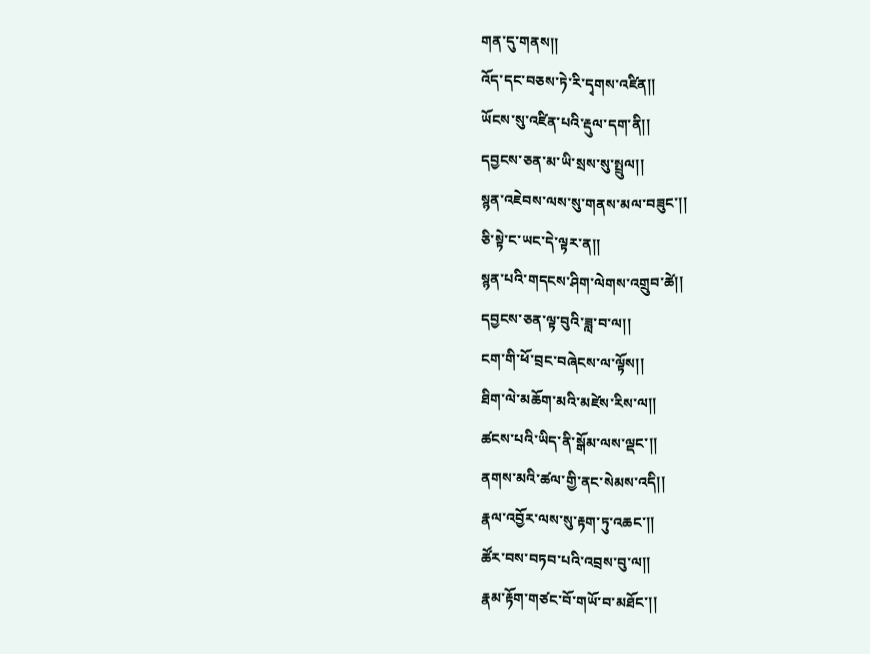གན་དུ་གནས།།
འོད་དང་བཅས་ཏེ་རི་དྭགས་འཛིན།།
ཡོངས་སུ་འཛིན་པའི་རྡུལ་དག་ནི།།
དབྱངས་ཅན་མ་ཡི་སྲས་སུ་སྤྲུལ།།
སྙན་འཇེབས་ལས་སུ་གནས་མལ་བཟུང་།།
ཅི་སྟེ་ང་ཡང་དེ་ལྟར་ན།།
སྙན་པའི་གདངས་ཤིག་ལེགས་འགྲུབ་ཚེ།།
དབྱངས་ཅན་ལྟ་བུའི་ཟླ་བ་ལ།།
ངག་གི་ཕོ་བྲང་བཞེངས་ལ་ལྟོས།།
ཐིག་ལེ་མཆོག་མའི་མཛེས་རིས་ལ།།
ཚངས་པའི་ཡིད་ནི་སྒོམ་ལས་ལྡང་།།
ནགས་མའི་ཚལ་གྱི་ནང་སེམས་འདི།།
རྣལ་འབྱོར་ལས་སུ་རྟག་ཏུ་འཆང་།།
ཚོར་བས་བཏབ་པའི་འབྲས་བུ་ལ།།
རྣམ་རྟོག་གཙང་བོ་གཡོ་བ་མཐོང་།།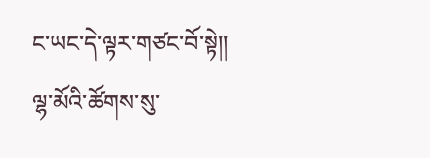ང་ཡང་དེ་ལྟར་གཙང་བོ་སྟེ།།
ལྷ་མོའི་ཚོགས་སུ་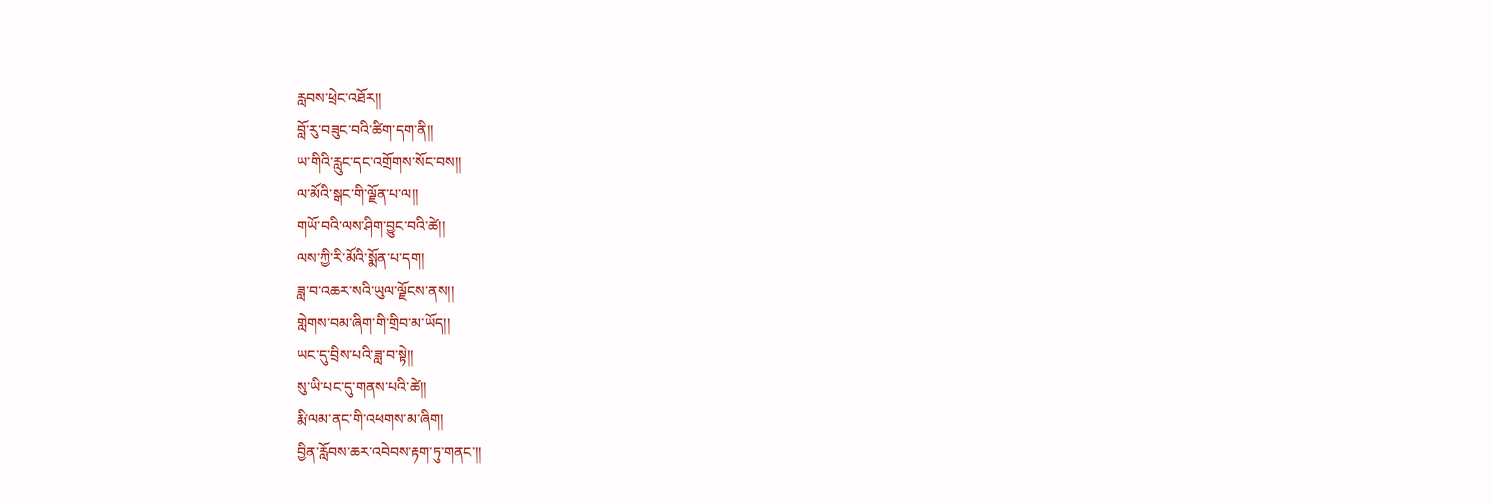རླབས་ཕྲེང་འཐོར།།
བློ་རུ་བཟུང་བའི་ཚིག་དག་ནི།།
ཡ་གིའི་རླུང་དང་འགྲོགས་སོང་བས།།
ལ་མོའི་སྒང་གི་ལྗོན་པ་ལ།།
གཡོ་བའི་ལས་ཤིག་བྱུང་བའི་ཚེ།།
ལས་ཀྱི་རི་མོའི་སྨོན་པ་དག།
ཟླ་བ་འཆར་སའི་ཡུལ་ལྗོངས་ནས།།
གླེགས་བམ་ཞིག་གི་གྲིབ་མ་ཡོད།།
ཡང་དུ་བྲིས་པའི་ཟླ་བ་སྟེ།།
སུ་ཡི་པང་དུ་གནས་པའི་ཚེ།།
རྨི་ལམ་ནང་གི་འཕགས་མ་ཞིག།
བྱིན་རློབས་ཆར་འབེབས་རྟག་ཏུ་གནང་།།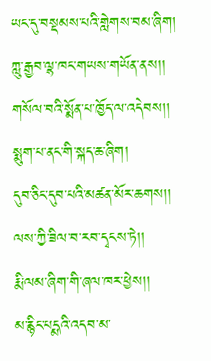ཡང་དུ་བསྡམས་པའི་གླེགས་བམ་ཞིག།
ཀླུ་རྒྱབ་ལྷ་ཁང་གཡས་གཡོན་ནས།།
གསོལ་བའི་སྨོན་པ་ཁྱོད་ལ་འདེབས།།
སྨུག་པ་ནང་གི་སྐད་ཆ་ཞིག།
དུབ་ཅིང་དུབ་པའི་མཚན་མོར་ཆགས།།
ལས་ཀྱི་ཟིལ་བ་རབ་དྭངས་ཏེ།།
རྨི་ལམ་ཞིག་གི་ཞལ་ཁར་ཕྱེས།།
མ་རྙིང་པདྨའི་འདབ་མ་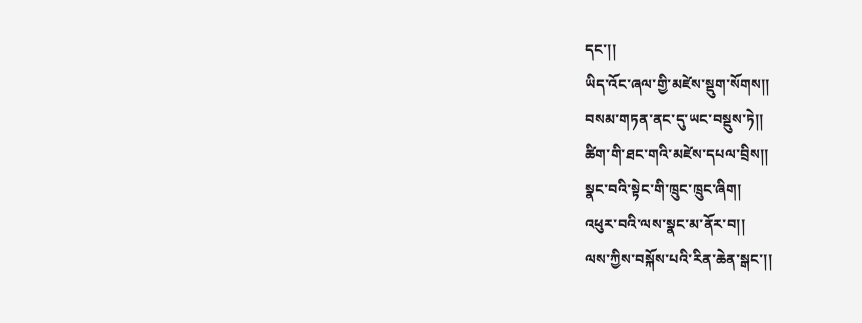དང་།།
ཡིད་འོང་ཞལ་གྱི་མཛེས་སྡུག་སོགས།།
བསམ་གཏན་ནང་དུ་ཡང་བསྡུས་ཏེ།།
ཚིག་གི་ཐང་གའི་མཛེས་དཔལ་བྲིས།།
སྣང་བའི་སྟེང་གི་ཁྲུང་ཁྲུང་ཞིག།
འཕུར་བའི་ལས་སྣང་མ་ནོར་བ།།
ལས་ཀྱིས་བསྐོས་པའི་རིན་ཆེན་སྒང་།།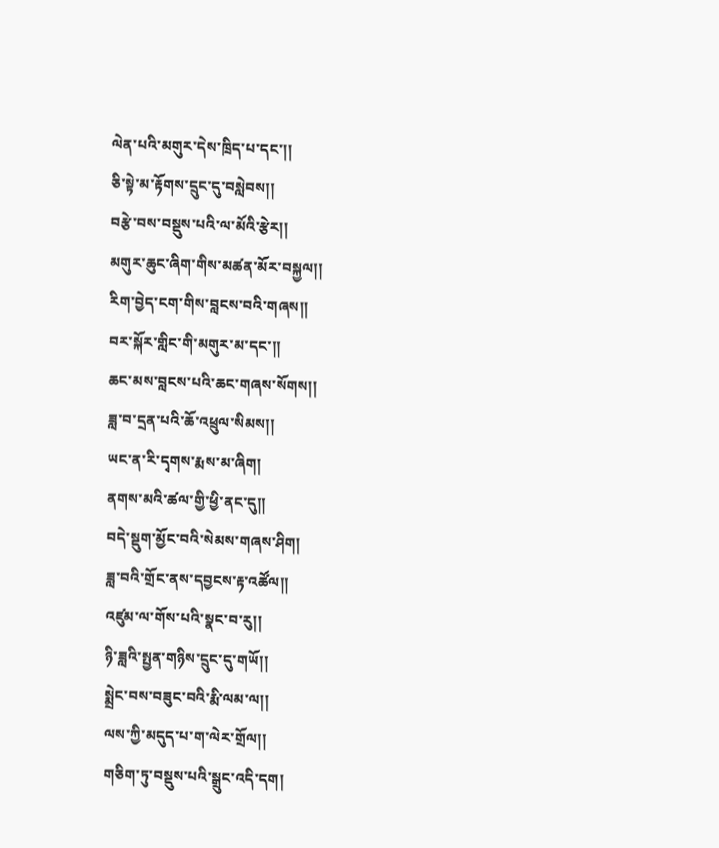ལེན་པའི་མགུར་དེས་ཁྲིད་པ་དང་།།
ཅི་སྟེ་མ་རྟོགས་དྲུང་དུ་བསླེབས།།
བརྩེ་བས་བསྡུས་པའི་ལ་མོའི་རྩེར།།
མགུར་ཆུང་ཞིག་གིས་མཚན་མོར་བསྐྱལ།།
རིག་བྱེད་ངག་གིས་བླངས་བའི་གཞས།།
བར་སྐོར་གླིང་གི་མགུར་མ་དང་།།
ཆང་མས་བླངས་པའི་ཆང་གཞས་སོགས།།
ཟླ་བ་དྲན་པའི་ཆོ་འཕྲུལ་སིམས།།
ཡང་ན་རི་དྭགས་རྨས་མ་ཞིག།
ནགས་མའི་ཚལ་གྱི་ཕྱི་ནང་དུ།།
བདེ་སྡུག་མྱོང་བའི་སེམས་གཞས་ཤིག།
ཟླ་བའི་གྲོང་ནས་དབྱངས་རྟ་འཚོལ།།
འཛུམ་ལ་གོས་པའི་སྣང་བ་རུ།།
ཉི་ཟླའི་སྤྱན་གཉིས་དྲུང་དུ་གཡོ།།
སྨྲེང་བས་བཟུང་བའི་རྨི་ལམ་ལ།།
ལས་ཀྱི་མདུད་པ་ག་ལེར་གྲོལ།།
གཅིག་ཏུ་བསྡུས་པའི་སྒྲུང་འདི་དག།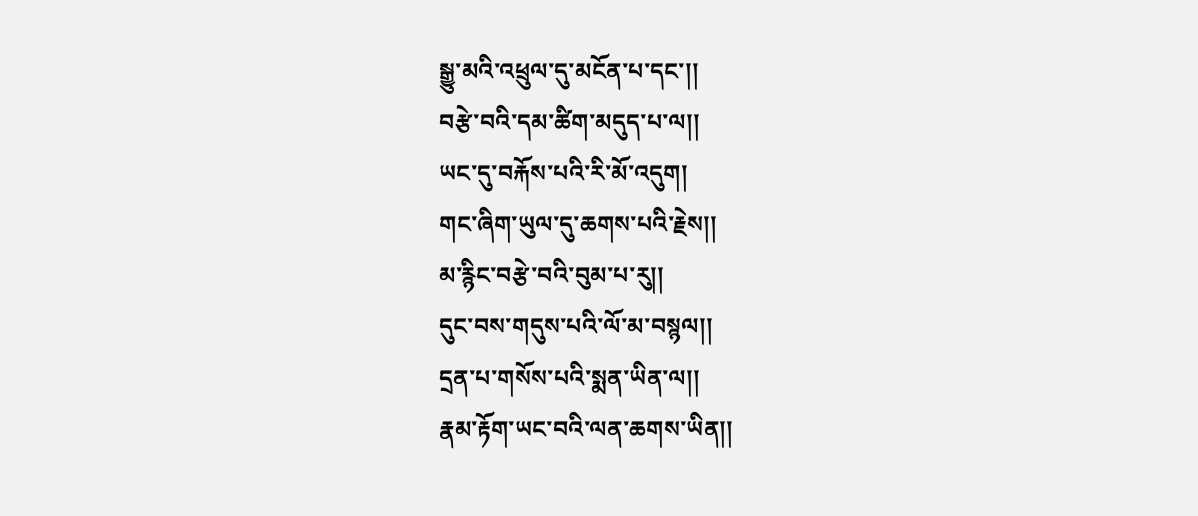སྒྱུ་མའི་འཕྲུལ་དུ་མངོན་པ་དང་།།
བརྩེ་བའི་དམ་ཚིག་མདུད་པ་ལ།།
ཡང་དུ་བརྐོས་པའི་རི་མོ་འདུག།
གང་ཞིག་ཡུལ་དུ་ཆགས་པའི་རྗེས།།
མ་རྙིང་བརྩེ་བའི་བུམ་པ་རུ།།
དུང་བས་གདུས་པའི་ལོ་མ་བསྙལ།།
དྲན་པ་གསོས་པའི་སྨན་ཡིན་ལ།།
རྣམ་རྟོག་ཡང་བའི་ལན་ཆགས་ཡིན།།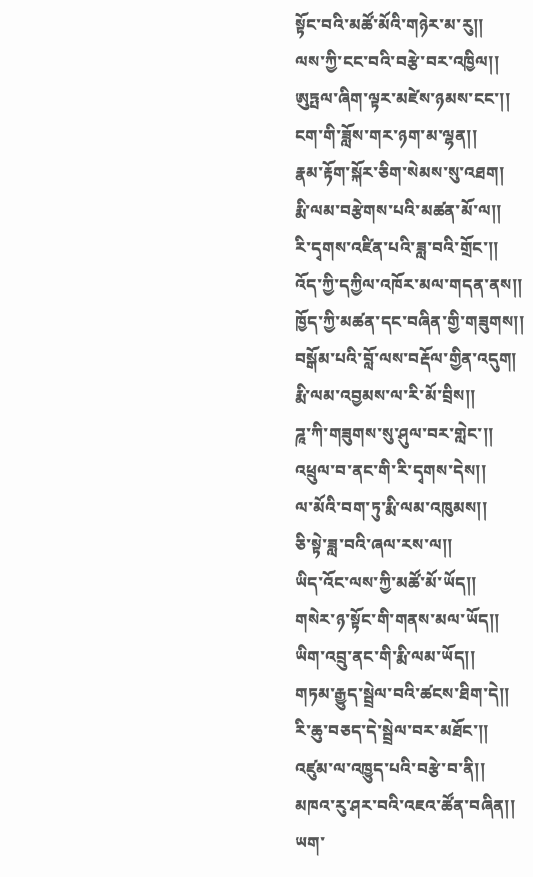སྟོང་བའི་མཚོ་མོའི་གཉེར་མ་རུ།།
ལས་ཀྱི་ངང་བའི་བརྩེ་བར་འཁྱིལ།།
ཨུཏྤལ་ཞིག་ལྟར་མཛེས་ཉམས་ངང་།།
ངག་གི་ཟློས་གར་ཉག་མ་ལྷན།།
རྣམ་རྟོག་སྐོར་ཅིག་སེམས་སུ་འཐག།
རྨི་ལམ་བརྩེགས་པའི་མཚན་མོ་ལ།།
རི་དྭགས་འཛིན་པའི་ཟླ་བའི་གྲོང་།།
འོད་ཀྱི་དཀྱིལ་འཁོར་མལ་གདན་ནས།།
ཁྱོད་ཀྱི་མཚན་དང་བཞིན་གྱི་གཟུགས།།
བསྒོམ་པའི་བློ་ལས་བརྡོལ་གྱིན་འདུག།
རྨི་ལམ་འབྱམས་ལ་རི་མོ་བྲིས།།
ཌཱ་ཀི་གཟུགས་སུ་ཤུལ་བར་གླེང་།།
འཕྲུལ་བ་ནང་གི་རི་དྭགས་དེས།།
ལ་མོའི་བག་ཏུ་རྨི་ལམ་འཁུམས།།
ཅི་སྟེ་ཟླ་བའི་ཞལ་རས་ལ།།
ཡིད་འོང་ལས་ཀྱི་མཚོ་མོ་ཡོད།།
གསེར་ཉ་སྟོང་གི་གནས་མལ་ཡོད།།
ཡིག་འབྲུ་ནང་གི་རྨི་ལམ་ཡོད།།
གཏམ་རྒྱུད་སྦྲེལ་བའི་ཚངས་ཐིག་དེ།།
རི་ཆུ་བཅད་དེ་སྦྲེལ་བར་མཐོང་།།
འཛུམ་ལ་འཁྱུད་པའི་བརྩེ་བ་ནི།།
མཁའ་རུ་ཤར་བའི་འཇའ་ཚོན་བཞིན།།
ཡག་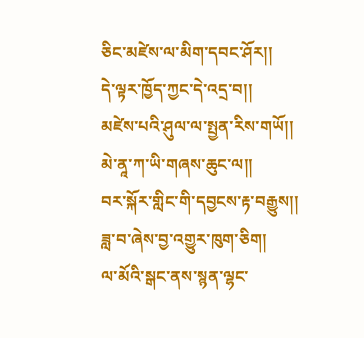ཅིང་མཛེས་ལ་མིག་དབང་ཤོར།།
དེ་ལྟར་ཁྱོད་ཀྱང་དེ་འདྲ་བ།།
མཛེས་པའི་ཤུལ་ལ་སྤྱན་རིས་གཡོ།།
མེ་ནཱ་ཀ་ཡི་གཞས་ཆུང་ལ།།
བར་སྐོར་གླིང་གི་དབྱངས་རྟ་བརྒྱུས།།
ཟླ་བ་ཞེས་བྱ་འགྱུར་ཁུག་ཅིག།
ལ་མོའི་སྒང་ནས་སྙན་ལྷང་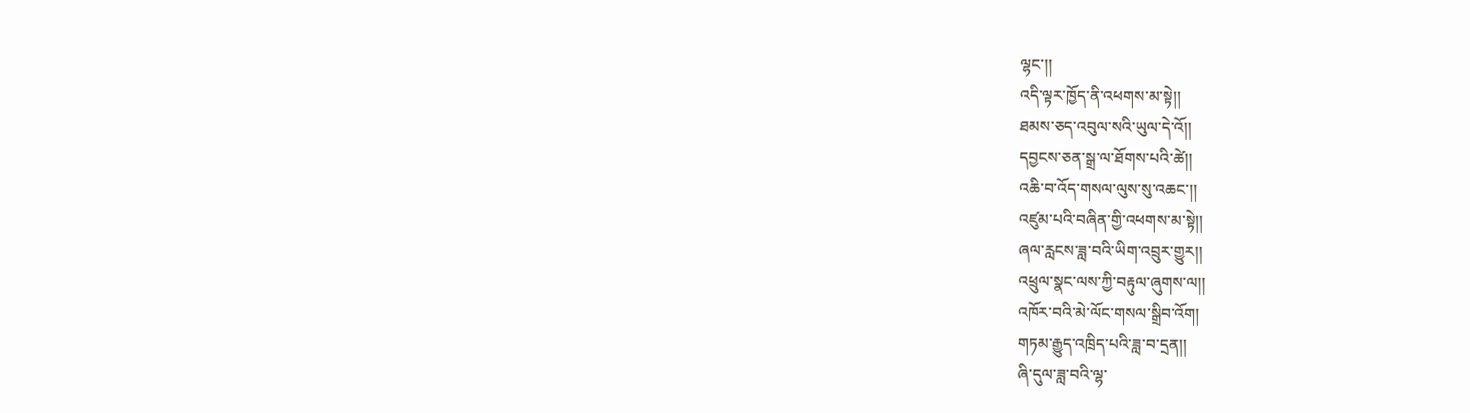ལྷང་།།
འདི་ལྟར་ཁྱོད་ནི་འཕགས་མ་སྟེ།།
ཐམས་ཅད་འབུལ་སའི་ཡུལ་དེ་འོ།།
དབྱངས་ཅན་སྒྲ་ལ་ཐོགས་པའི་ཚེ།།
འཆི་བ་འོད་གསལ་ལུས་སུ་འཆང་།།
འཛུམ་པའི་བཞིན་གྱི་འཕགས་མ་སྟེ།།
ཞལ་རླངས་ཟླ་བའི་ཡིག་འབྲུར་གྱུར།།
འཕྲུལ་སྣང་ལས་ཀྱི་བརྟུལ་ཞུགས་ལ།།
འཁོར་བའི་མེ་ལོང་གསལ་སྒྲིབ་འོག།
གཏམ་རྒྱུད་འཁྲིད་པའི་ཟླ་བ་དྲན།།
ཞི་དུལ་ཟླ་བའི་ལྷ་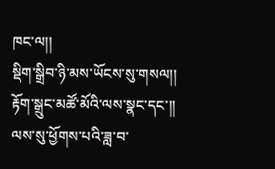ཁང་ལ།།
སྡིག་སྒྲིབ་ཉི་མས་ཡོངས་སུ་གསལ།།
རྟོག་སྒྲུང་མཚོ་མོའི་ལས་སྣང་དང་།།
ལས་སུ་ཕྱོགས་པའི་ཟླ་བ་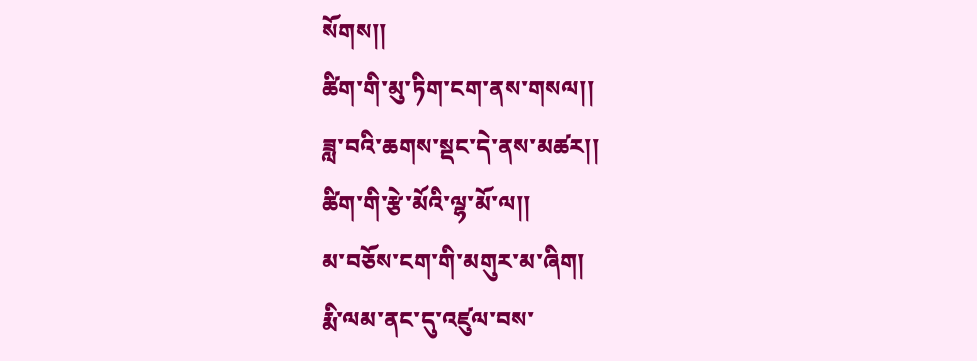སོགས།།
ཚིག་གི་མུ་ཏིག་ངག་ནས་གསལ།།
ཟླ་བའི་ཆགས་སྡང་དེ་ནས་མཚར།།
ཚིག་གི་རྩེ་མོའི་ལྷ་མོ་ལ།།
མ་བཅོས་ངག་གི་མགུར་མ་ཞིག།
རྨི་ལམ་ནང་དུ་འཛུལ་བས་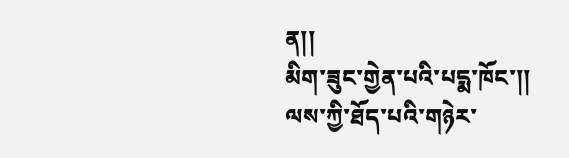ན།།
མིག་ཟུང་གྱེན་པའི་པདྨ་ཁོང་།།
ལས་ཀྱི་ཐོད་པའི་གཉེར་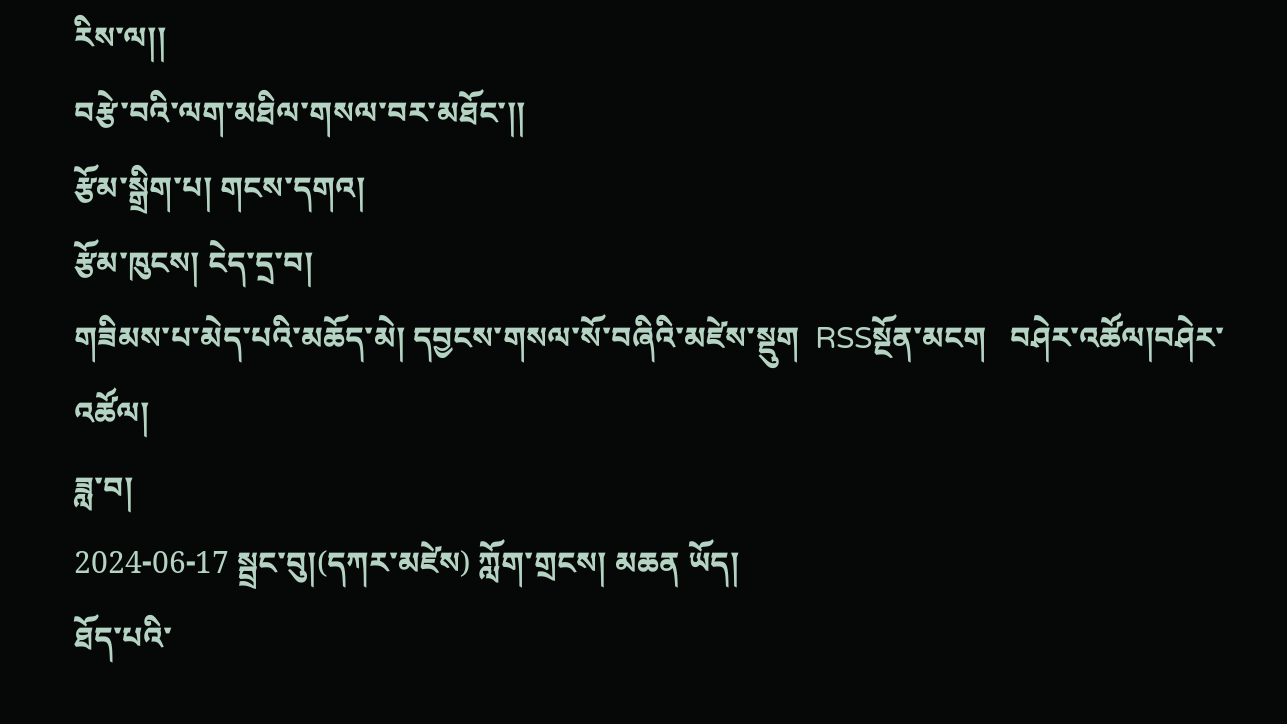རིས་ལ།།
བརྩེ་བའི་ལག་མཐིལ་གསལ་བར་མཐོང་།།
རྩོམ་སྒྲིག་པ། གངས་དགའ།
རྩོམ་ཁུངས། ངེད་དྲ་བ།
གཟིམས་པ་མེད་པའི་མཆོད་མེ། དབྱངས་གསལ་སོ་བཞིའི་མཛེས་སྡུག  RSSསྔོན་མངག   བཤེར་འཚོལ།བཤེར་འཚོལ།
ཟླ་བ།
2024-06-17 སྦྲང་བུ།(དཀར་མཛེས) ཀློག་གྲངས། མཆན ཡོད།
ཐོད་པའི་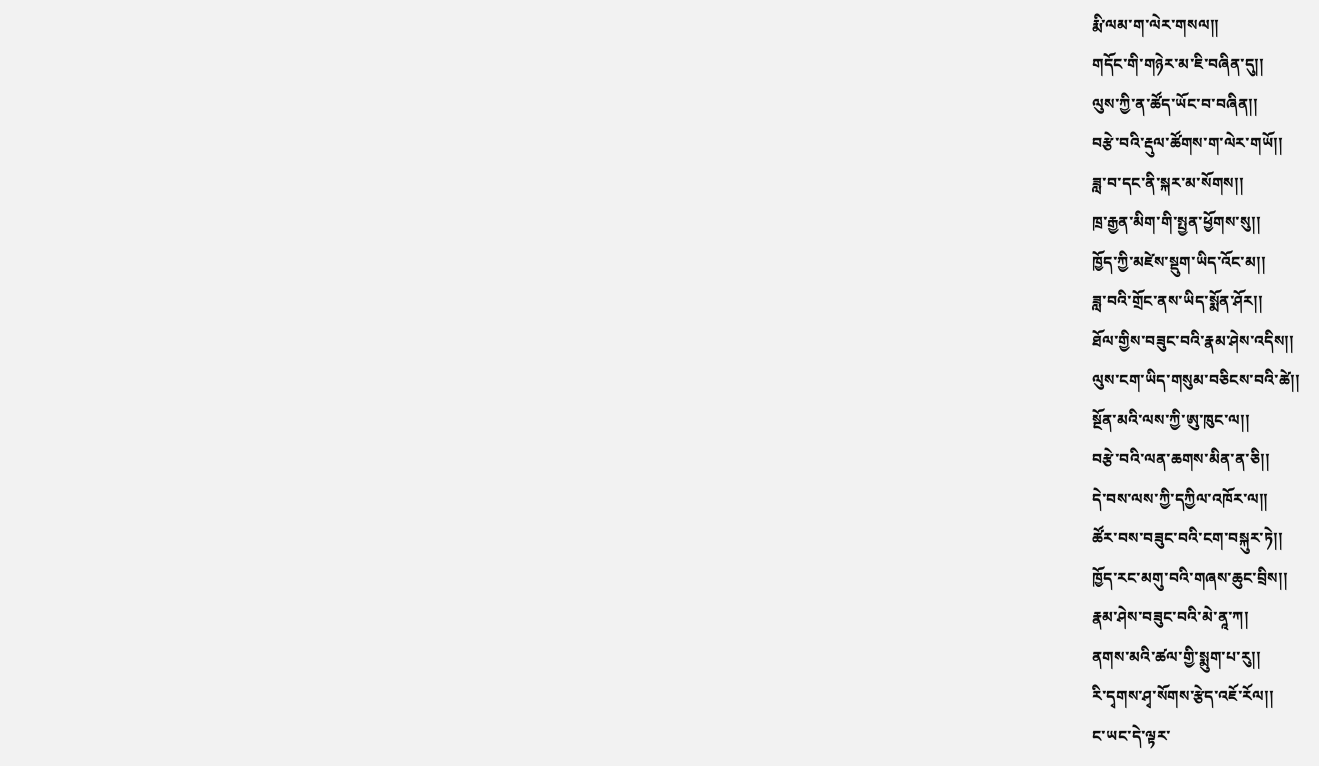རྨི་ལམ་ག་ལེར་གསལ།།
གདོང་གི་གཉེར་མ་ཇི་བཞིན་དུ།།
ལུས་ཀྱི་ན་ཚོད་ཡོང་བ་བཞིན།།
བརྩེ་བའི་རྡུལ་ཚོགས་ག་ལེར་གཡོ།།
ཟླ་བ་དང་ནི་སྐར་མ་སོགས།།
ཁྲ་རྒྱན་མིག་གི་སྤྱན་ཕྱོགས་སུ།།
ཁྱོད་ཀྱི་མཛེས་སྡུག་ཡིད་འོང་མ།།
ཟླ་བའི་གྲོང་ནས་ཡིད་སྨོན་ཤོར།།
ཐོལ་གྱིས་བཟུང་བའི་རྣམ་ཤེས་འདིས།།
ལུས་ངག་ཡིད་གསུམ་བཅིངས་བའི་ཚེ།།
སྔོན་མའི་ལས་ཀྱི་ཨུ་ཁུང་ལ།།
བརྩེ་བའི་ལན་ཆགས་མིན་ན་ཅི།།
དེ་བས་ལས་ཀྱི་དཀྱིལ་འཁོར་ལ།།
ཚོར་བས་བཟུང་བའི་ངག་བསྐུར་ཏེ།།
ཁྱོད་རང་མགུ་བའི་གཞས་ཆུང་བྲིས།།
རྣམ་ཤེས་བཟུང་བའི་མེ་ནཱ་ཀ།
ནགས་མའི་ཚལ་གྱི་སྨུག་པ་རུ།།
རི་དྭགས་ཤྭ་སོགས་རྩེད་འཇོ་རོལ།།
ང་ཡང་དེ་ལྟར་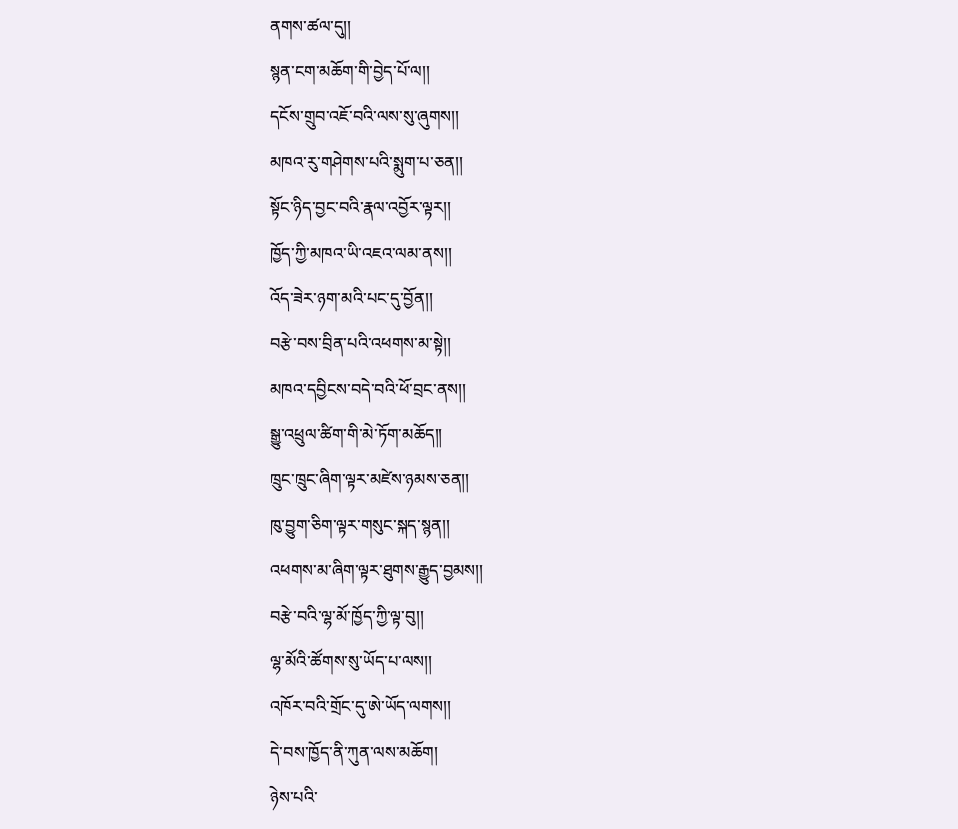ནགས་ཚལ་དུ།།
སྙན་ངག་མཆོག་གི་བྱེད་པོ་ལ།།
དངོས་གྲུབ་འཇོ་བའི་ལས་སུ་ཞུགས།།
མཁའ་རུ་གཤེགས་པའི་སྨུག་པ་ཅན།།
སྟོང་ཉིད་བྱང་བའི་རྣལ་འབྱོར་ལྟར།།
ཁྱོད་ཀྱི་མཁའ་ཡི་འཇའ་ལམ་ནས།།
འོད་ཟེར་ཉག་མའི་པང་དུ་བྱོན།།
བརྩེ་བས་བྲིན་པའི་འཕགས་མ་སྟེ།།
མཁའ་དབྱིངས་བདེ་བའི་ཕོ་བྲང་ནས།།
སྒྱུ་འཕྲུལ་ཚིག་གི་མེ་ཏོག་མཆོད།།
ཁྲུང་ཁྲུང་ཞིག་ལྟར་མཛེས་ཉམས་ཅན།།
ཁུ་བྱུག་ཅིག་ལྟར་གསུང་སྐད་སྙན།།
འཕགས་མ་ཞིག་ལྟར་ཐུགས་རྒྱུད་བྱམས།།
བརྩེ་བའི་ལྷ་མོ་ཁྱོད་ཀྱི་ལྟ་བུ།།
ལྷ་མོའི་ཚོགས་སུ་ཡོད་པ་ལས།།
འཁོར་བའི་གྲོང་དུ་ཨེ་ཡོད་ལགས།།
དེ་བས་ཁྱོད་ནི་ཀུན་ལས་མཆོག།
ཉེས་པའི་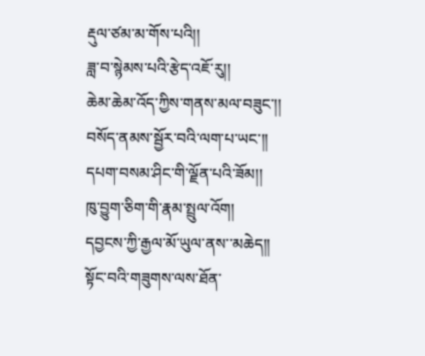རྡུལ་ཙམ་མ་གོས་པའི།།
ཟླ་བ་སྙེམས་པའི་རྩེད་འཇོ་རུ།།
ཆེམ་ཆེམ་འོད་ཀྱིས་གནས་མལ་བཟུང་།།
བསོད་ནམས་སྦྱོར་བའི་ལག་པ་ཡང་།།
དཔག་བསམ་ཤིང་གི་ལྗོན་པའི་ཟོམ།།
ཁུ་བྱུག་ཅིག་གི་རྣམ་སྤྲུལ་འོག།
དབྱངས་ཀྱི་རྒྱལ་མོ་ཡུལ་ནས་་མཆེད།།
སྟོང་བའི་གཟུགས་ལས་ཐོན་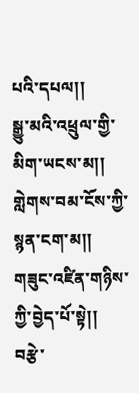པའི་དཔལ།།
སྒྱུ་མའི་འཕྲུལ་གྱི་མིག་ཡངས་མ།།
གླེགས་བམ་ངོས་ཀྱི་སྙན་ངག་མ།།
གཟུང་འཛིན་གཉིས་ཀྱི་བྱེད་པོ་སྟེ།།
བརྩེ་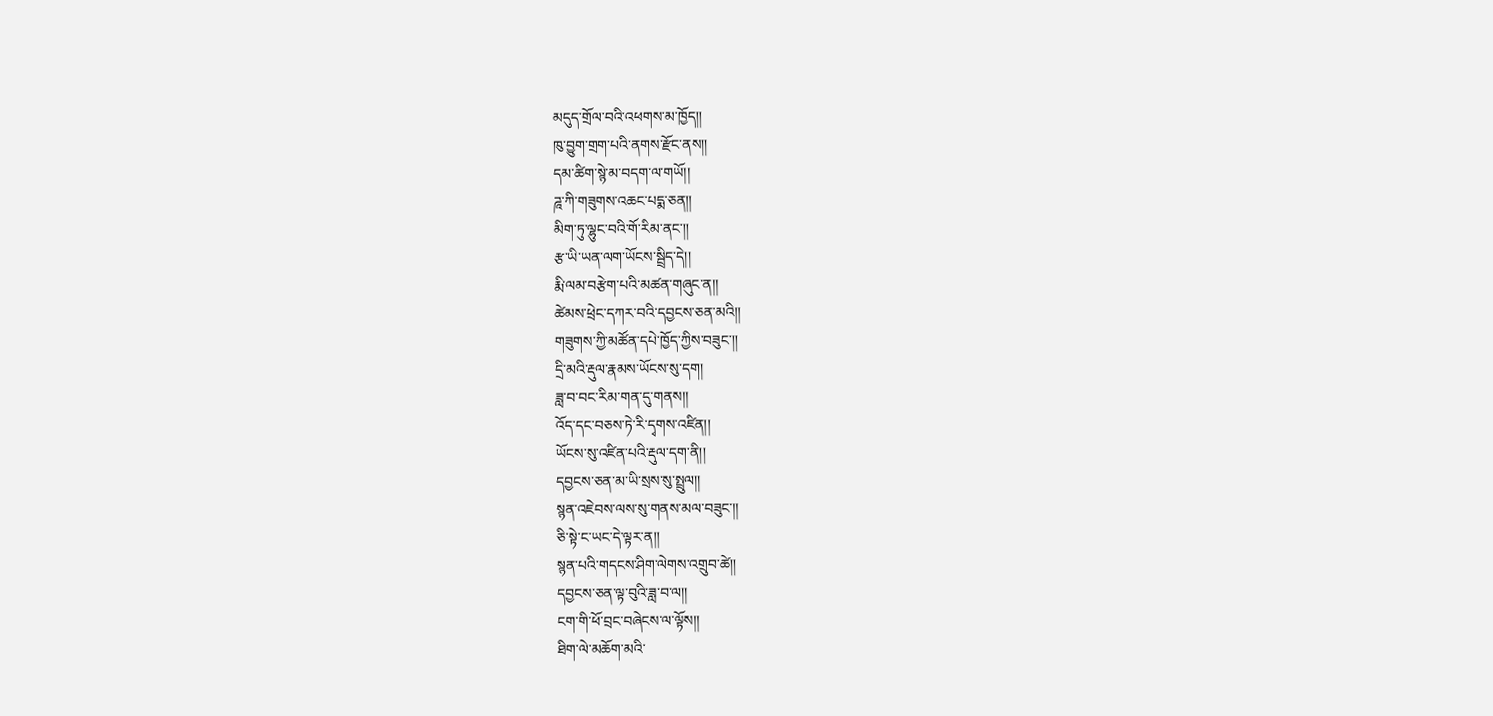མདུད་གྲོལ་བའི་འཕགས་མ་ཁྱོད།།
ཁུ་བྱུག་གྲག་པའི་ནགས་རྫོང་ནས།།
དམ་ཚིག་སྙེ་མ་བདག་ལ་གཡོ།།
ཌཱ་ཀི་གཟུགས་འཆང་པདྨ་ཅན།།
མིག་ཏུ་ལྷུང་བའི་གོ་རིམ་ནང་།།
རྩ་ཡི་ཡན་ལག་ཡོངས་སྦྲིད་དེ།།
རྨི་ལམ་བརྩེག་པའི་མཚན་གཞུང་ན།།
ཚེམས་ཕྲེང་དཀར་བའི་དབྱངས་ཅན་མའི།།
གཟུགས་ཀྱི་མཚོན་དཔེ་ཁྱོད་ཀྱིས་བཟུང་།།
དྲི་མའི་རྡུལ་རྣམས་ཡོངས་སུ་དག།
ཟླ་བ་བང་རིམ་གན་དུ་གནས།།
འོད་དང་བཅས་ཏེ་རི་དྭགས་འཛིན།།
ཡོངས་སུ་འཛིན་པའི་རྡུལ་དག་ནི།།
དབྱངས་ཅན་མ་ཡི་སྲས་སུ་སྤྲུལ།།
སྙན་འཇེབས་ལས་སུ་གནས་མལ་བཟུང་།།
ཅི་སྟེ་ང་ཡང་དེ་ལྟར་ན།།
སྙན་པའི་གདངས་ཤིག་ལེགས་འགྲུབ་ཚེ།།
དབྱངས་ཅན་ལྟ་བུའི་ཟླ་བ་ལ།།
ངག་གི་ཕོ་བྲང་བཞེངས་ལ་ལྟོས།།
ཐིག་ལེ་མཆོག་མའི་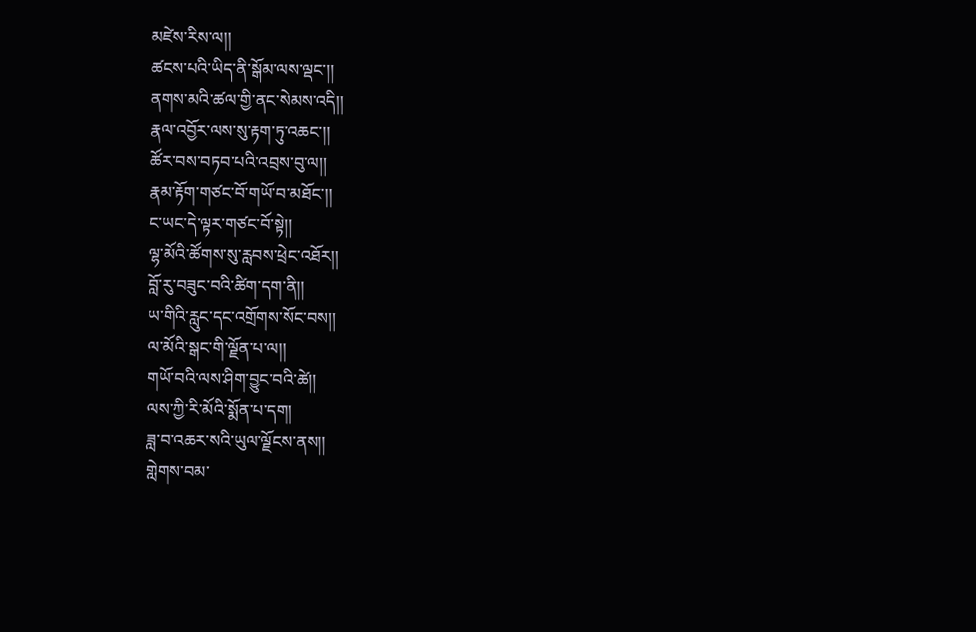མཛེས་རིས་ལ།།
ཚངས་པའི་ཡིད་ནི་སྒོམ་ལས་ལྡང་།།
ནགས་མའི་ཚལ་གྱི་ནང་སེམས་འདི།།
རྣལ་འབྱོར་ལས་སུ་རྟག་ཏུ་འཆང་།།
ཚོར་བས་བཏབ་པའི་འབྲས་བུ་ལ།།
རྣམ་རྟོག་གཙང་བོ་གཡོ་བ་མཐོང་།།
ང་ཡང་དེ་ལྟར་གཙང་བོ་སྟེ།།
ལྷ་མོའི་ཚོགས་སུ་རླབས་ཕྲེང་འཐོར།།
བློ་རུ་བཟུང་བའི་ཚིག་དག་ནི།།
ཡ་གིའི་རླུང་དང་འགྲོགས་སོང་བས།།
ལ་མོའི་སྒང་གི་ལྗོན་པ་ལ།།
གཡོ་བའི་ལས་ཤིག་བྱུང་བའི་ཚེ།།
ལས་ཀྱི་རི་མོའི་སྨོན་པ་དག།
ཟླ་བ་འཆར་སའི་ཡུལ་ལྗོངས་ནས།།
གླེགས་བམ་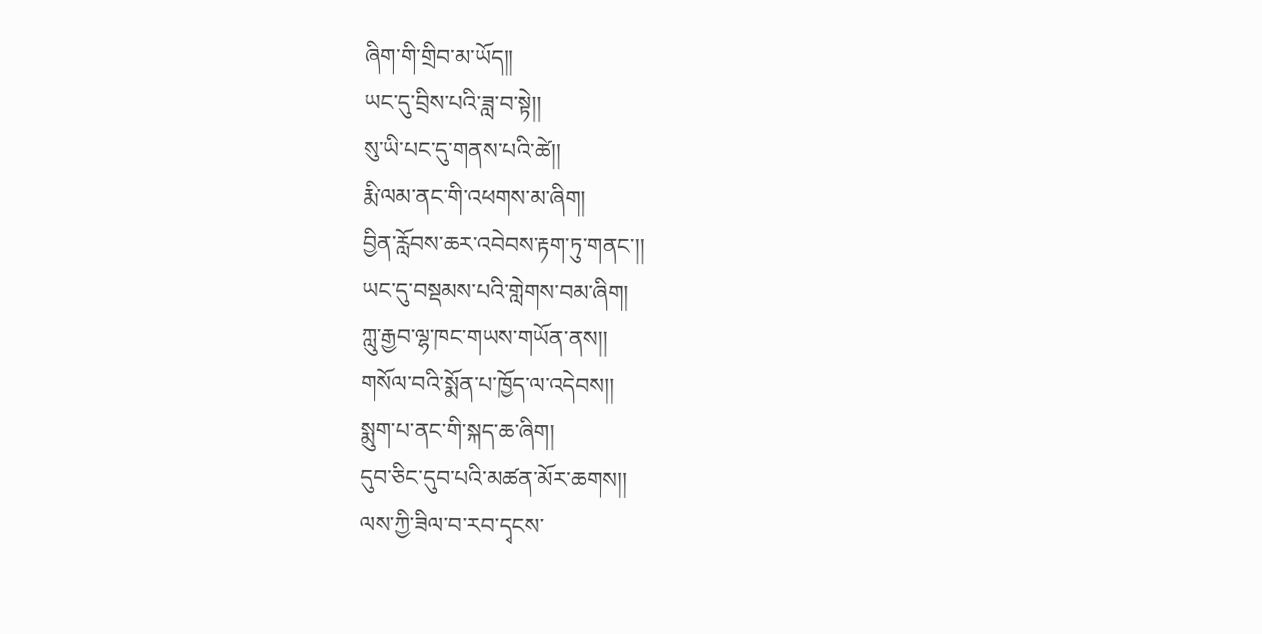ཞིག་གི་གྲིབ་མ་ཡོད།།
ཡང་དུ་བྲིས་པའི་ཟླ་བ་སྟེ།།
སུ་ཡི་པང་དུ་གནས་པའི་ཚེ།།
རྨི་ལམ་ནང་གི་འཕགས་མ་ཞིག།
བྱིན་རློབས་ཆར་འབེབས་རྟག་ཏུ་གནང་།།
ཡང་དུ་བསྡམས་པའི་གླེགས་བམ་ཞིག།
ཀླུ་རྒྱབ་ལྷ་ཁང་གཡས་གཡོན་ནས།།
གསོལ་བའི་སྨོན་པ་ཁྱོད་ལ་འདེབས།།
སྨུག་པ་ནང་གི་སྐད་ཆ་ཞིག།
དུབ་ཅིང་དུབ་པའི་མཚན་མོར་ཆགས།།
ལས་ཀྱི་ཟིལ་བ་རབ་དྭངས་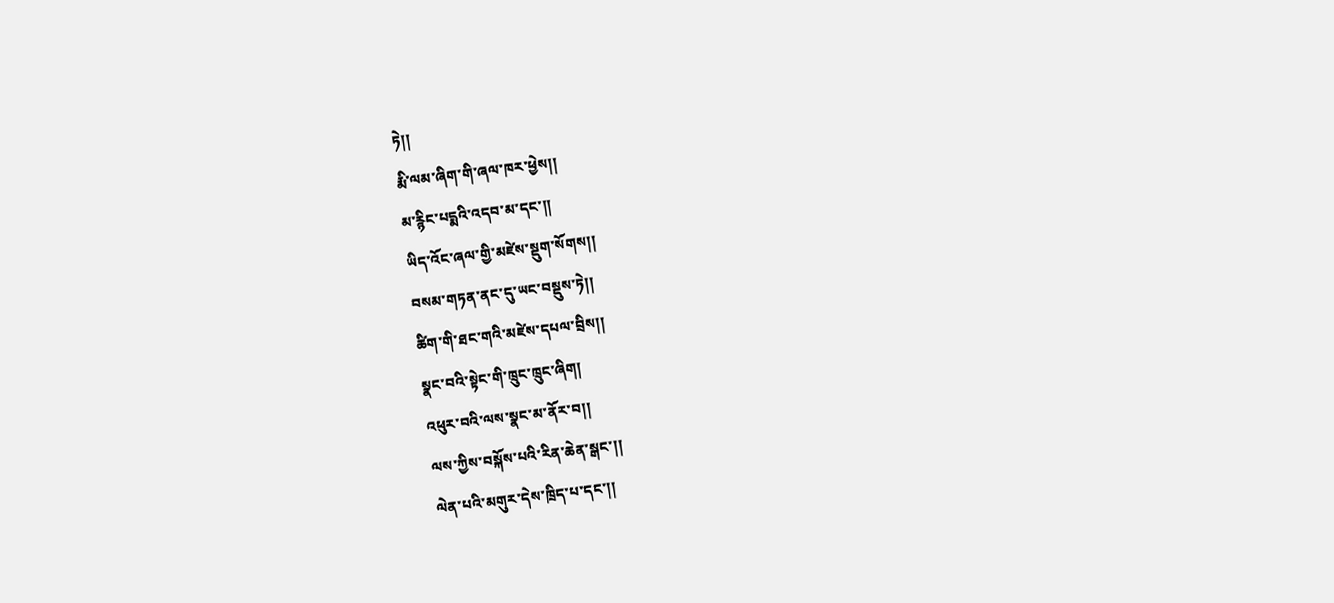ཏེ།།
རྨི་ལམ་ཞིག་གི་ཞལ་ཁར་ཕྱེས།།
མ་རྙིང་པདྨའི་འདབ་མ་དང་།།
ཡིད་འོང་ཞལ་གྱི་མཛེས་སྡུག་སོགས།།
བསམ་གཏན་ནང་དུ་ཡང་བསྡུས་ཏེ།།
ཚིག་གི་ཐང་གའི་མཛེས་དཔལ་བྲིས།།
སྣང་བའི་སྟེང་གི་ཁྲུང་ཁྲུང་ཞིག།
འཕུར་བའི་ལས་སྣང་མ་ནོར་བ།།
ལས་ཀྱིས་བསྐོས་པའི་རིན་ཆེན་སྒང་།།
ལེན་པའི་མགུར་དེས་ཁྲིད་པ་དང་།།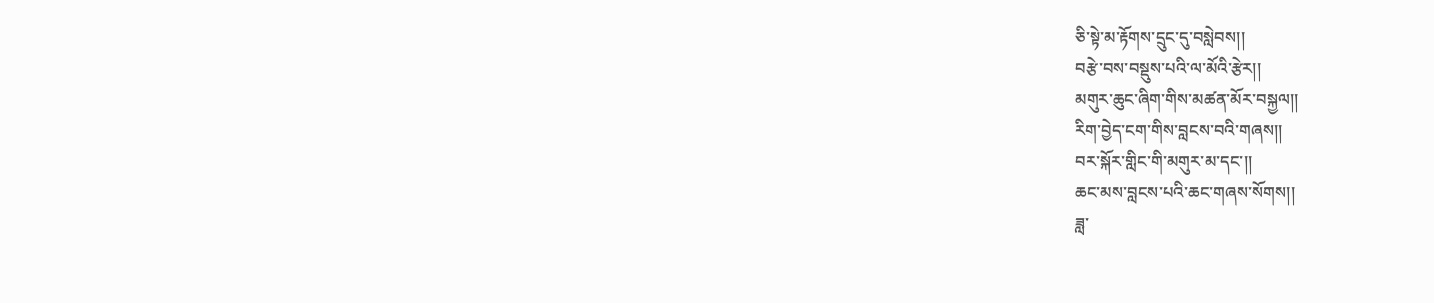ཅི་སྟེ་མ་རྟོགས་དྲུང་དུ་བསླེབས།།
བརྩེ་བས་བསྡུས་པའི་ལ་མོའི་རྩེར།།
མགུར་ཆུང་ཞིག་གིས་མཚན་མོར་བསྐྱལ།།
རིག་བྱེད་ངག་གིས་བླངས་བའི་གཞས།།
བར་སྐོར་གླིང་གི་མགུར་མ་དང་།།
ཆང་མས་བླངས་པའི་ཆང་གཞས་སོགས།།
ཟླ་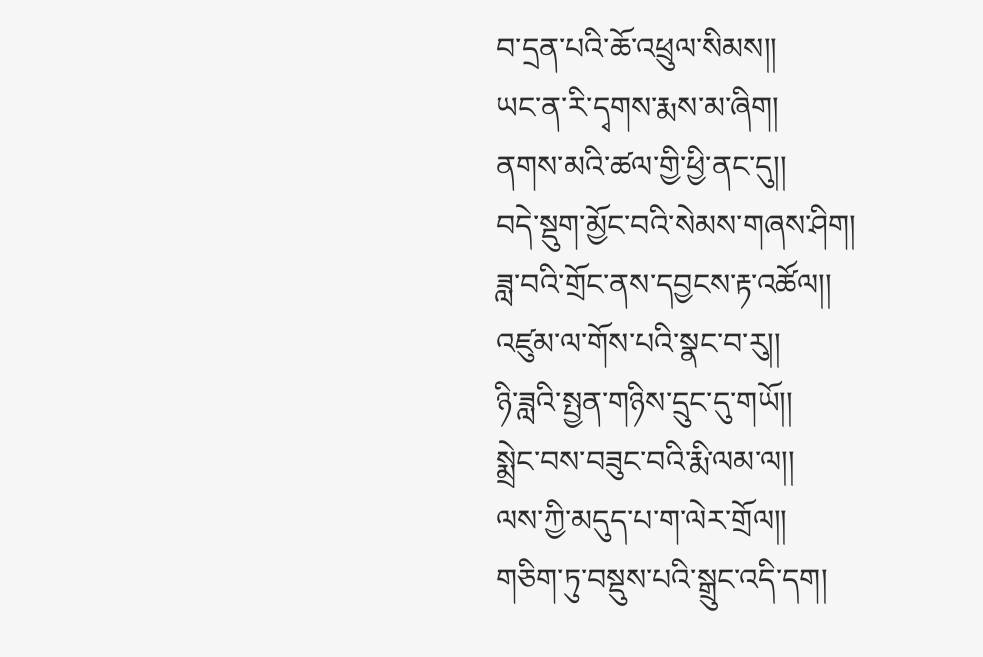བ་དྲན་པའི་ཆོ་འཕྲུལ་སིམས།།
ཡང་ན་རི་དྭགས་རྨས་མ་ཞིག།
ནགས་མའི་ཚལ་གྱི་ཕྱི་ནང་དུ།།
བདེ་སྡུག་མྱོང་བའི་སེམས་གཞས་ཤིག།
ཟླ་བའི་གྲོང་ནས་དབྱངས་རྟ་འཚོལ།།
འཛུམ་ལ་གོས་པའི་སྣང་བ་རུ།།
ཉི་ཟླའི་སྤྱན་གཉིས་དྲུང་དུ་གཡོ།།
སྨྲེང་བས་བཟུང་བའི་རྨི་ལམ་ལ།།
ལས་ཀྱི་མདུད་པ་ག་ལེར་གྲོལ།།
གཅིག་ཏུ་བསྡུས་པའི་སྒྲུང་འདི་དག།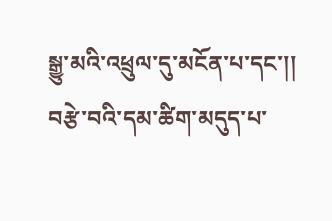སྒྱུ་མའི་འཕྲུལ་དུ་མངོན་པ་དང་།།
བརྩེ་བའི་དམ་ཚིག་མདུད་པ་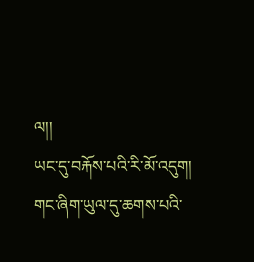ལ།།
ཡང་དུ་བརྐོས་པའི་རི་མོ་འདུག།
གང་ཞིག་ཡུལ་དུ་ཆགས་པའི་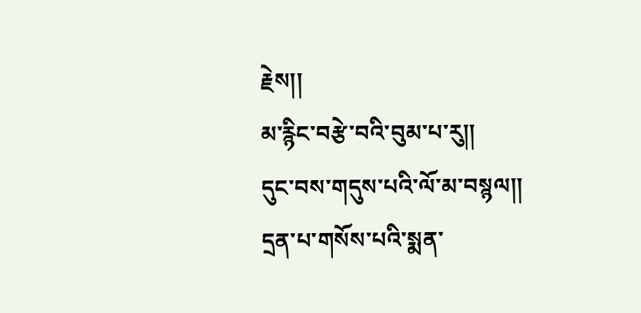རྗེས།།
མ་རྙིང་བརྩེ་བའི་བུམ་པ་རུ།།
དུང་བས་གདུས་པའི་ལོ་མ་བསྙལ།།
དྲན་པ་གསོས་པའི་སྨན་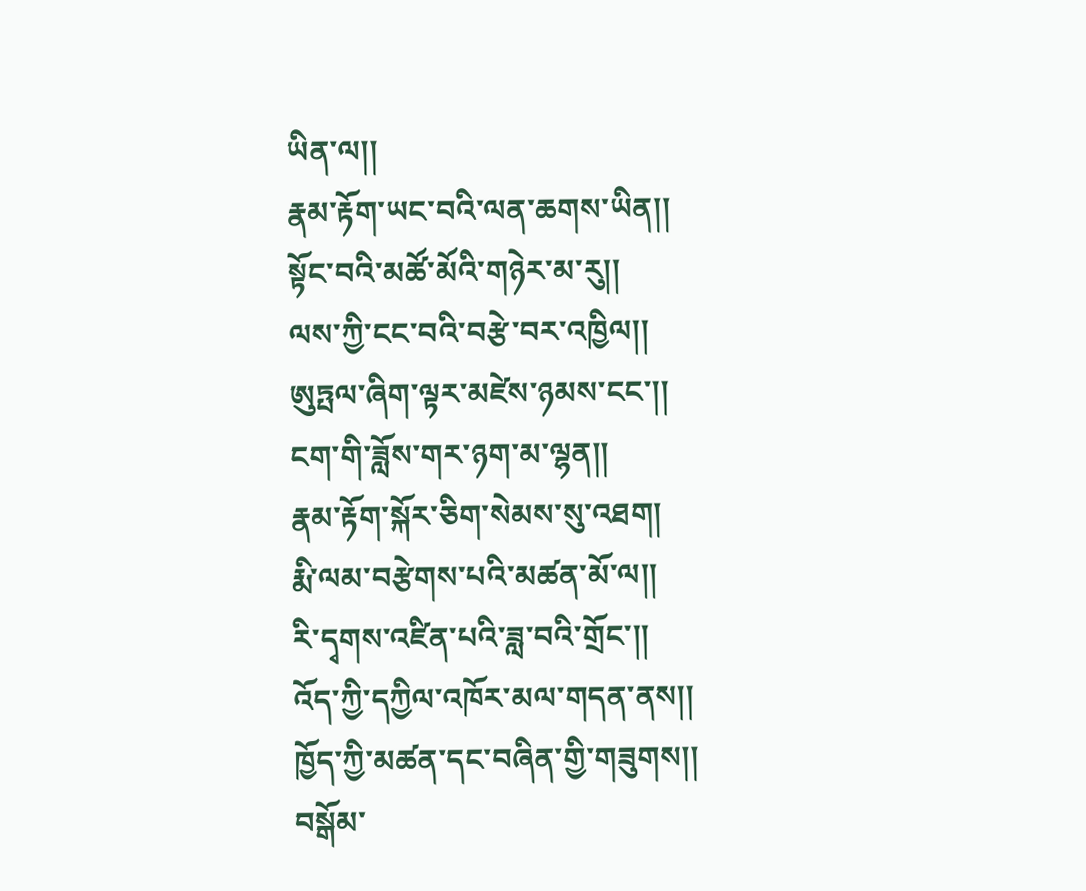ཡིན་ལ།།
རྣམ་རྟོག་ཡང་བའི་ལན་ཆགས་ཡིན།།
སྟོང་བའི་མཚོ་མོའི་གཉེར་མ་རུ།།
ལས་ཀྱི་ངང་བའི་བརྩེ་བར་འཁྱིལ།།
ཨུཏྤལ་ཞིག་ལྟར་མཛེས་ཉམས་ངང་།།
ངག་གི་ཟློས་གར་ཉག་མ་ལྷན།།
རྣམ་རྟོག་སྐོར་ཅིག་སེམས་སུ་འཐག།
རྨི་ལམ་བརྩེགས་པའི་མཚན་མོ་ལ།།
རི་དྭགས་འཛིན་པའི་ཟླ་བའི་གྲོང་།།
འོད་ཀྱི་དཀྱིལ་འཁོར་མལ་གདན་ནས།།
ཁྱོད་ཀྱི་མཚན་དང་བཞིན་གྱི་གཟུགས།།
བསྒོམ་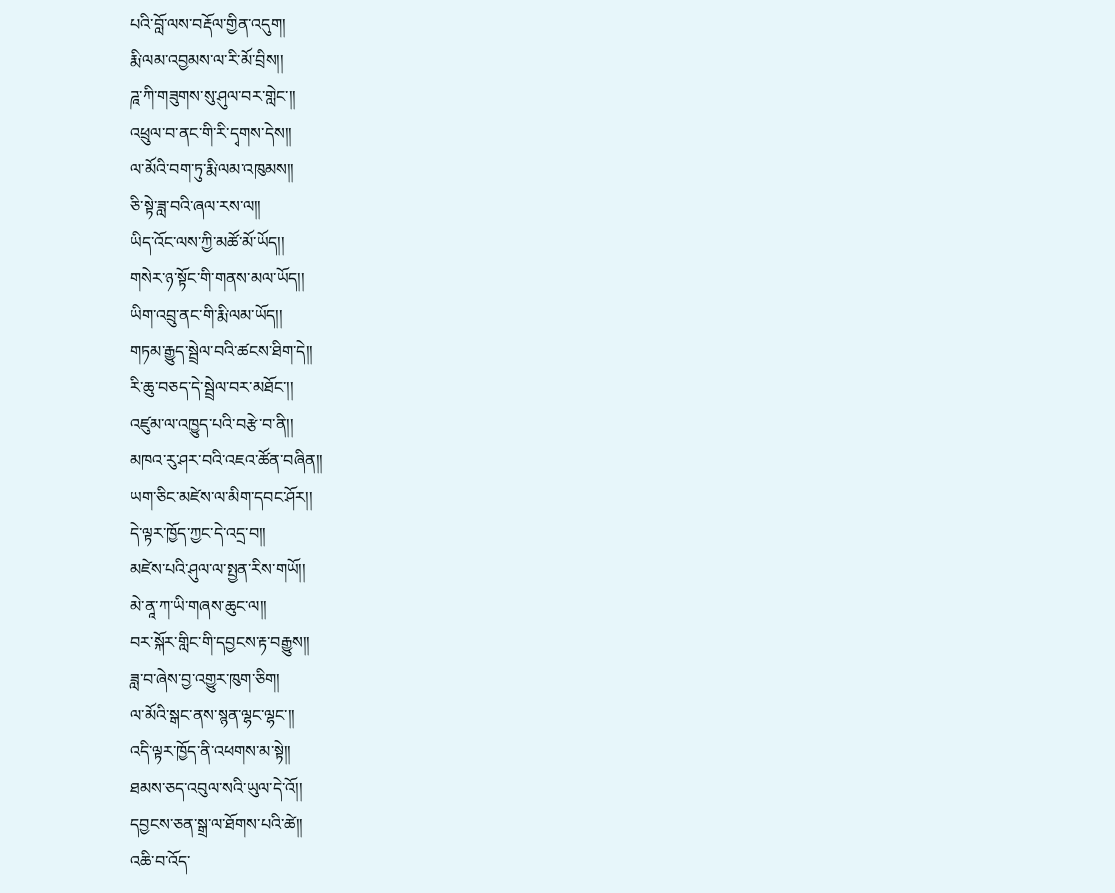པའི་བློ་ལས་བརྡོལ་གྱིན་འདུག།
རྨི་ལམ་འབྱམས་ལ་རི་མོ་བྲིས།།
ཌཱ་ཀི་གཟུགས་སུ་ཤུལ་བར་གླེང་།།
འཕྲུལ་བ་ནང་གི་རི་དྭགས་དེས།།
ལ་མོའི་བག་ཏུ་རྨི་ལམ་འཁུམས།།
ཅི་སྟེ་ཟླ་བའི་ཞལ་རས་ལ།།
ཡིད་འོང་ལས་ཀྱི་མཚོ་མོ་ཡོད།།
གསེར་ཉ་སྟོང་གི་གནས་མལ་ཡོད།།
ཡིག་འབྲུ་ནང་གི་རྨི་ལམ་ཡོད།།
གཏམ་རྒྱུད་སྦྲེལ་བའི་ཚངས་ཐིག་དེ།།
རི་ཆུ་བཅད་དེ་སྦྲེལ་བར་མཐོང་།།
འཛུམ་ལ་འཁྱུད་པའི་བརྩེ་བ་ནི།།
མཁའ་རུ་ཤར་བའི་འཇའ་ཚོན་བཞིན།།
ཡག་ཅིང་མཛེས་ལ་མིག་དབང་ཤོར།།
དེ་ལྟར་ཁྱོད་ཀྱང་དེ་འདྲ་བ།།
མཛེས་པའི་ཤུལ་ལ་སྤྱན་རིས་གཡོ།།
མེ་ནཱ་ཀ་ཡི་གཞས་ཆུང་ལ།།
བར་སྐོར་གླིང་གི་དབྱངས་རྟ་བརྒྱུས།།
ཟླ་བ་ཞེས་བྱ་འགྱུར་ཁུག་ཅིག།
ལ་མོའི་སྒང་ནས་སྙན་ལྷང་ལྷང་།།
འདི་ལྟར་ཁྱོད་ནི་འཕགས་མ་སྟེ།།
ཐམས་ཅད་འབུལ་སའི་ཡུལ་དེ་འོ།།
དབྱངས་ཅན་སྒྲ་ལ་ཐོགས་པའི་ཚེ།།
འཆི་བ་འོད་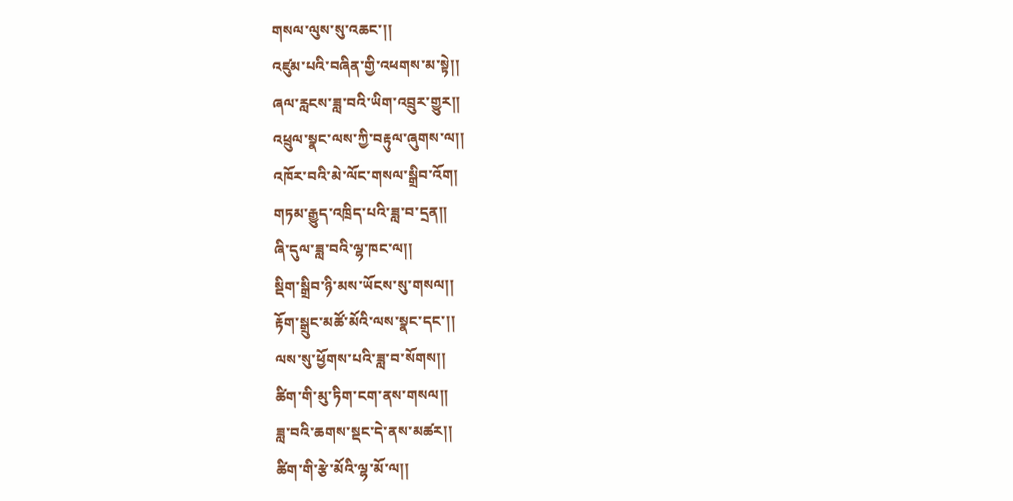གསལ་ལུས་སུ་འཆང་།།
འཛུམ་པའི་བཞིན་གྱི་འཕགས་མ་སྟེ།།
ཞལ་རླངས་ཟླ་བའི་ཡིག་འབྲུར་གྱུར།།
འཕྲུལ་སྣང་ལས་ཀྱི་བརྟུལ་ཞུགས་ལ།།
འཁོར་བའི་མེ་ལོང་གསལ་སྒྲིབ་འོག།
གཏམ་རྒྱུད་འཁྲིད་པའི་ཟླ་བ་དྲན།།
ཞི་དུལ་ཟླ་བའི་ལྷ་ཁང་ལ།།
སྡིག་སྒྲིབ་ཉི་མས་ཡོངས་སུ་གསལ།།
རྟོག་སྒྲུང་མཚོ་མོའི་ལས་སྣང་དང་།།
ལས་སུ་ཕྱོགས་པའི་ཟླ་བ་སོགས།།
ཚིག་གི་མུ་ཏིག་ངག་ནས་གསལ།།
ཟླ་བའི་ཆགས་སྡང་དེ་ནས་མཚར།།
ཚིག་གི་རྩེ་མོའི་ལྷ་མོ་ལ།།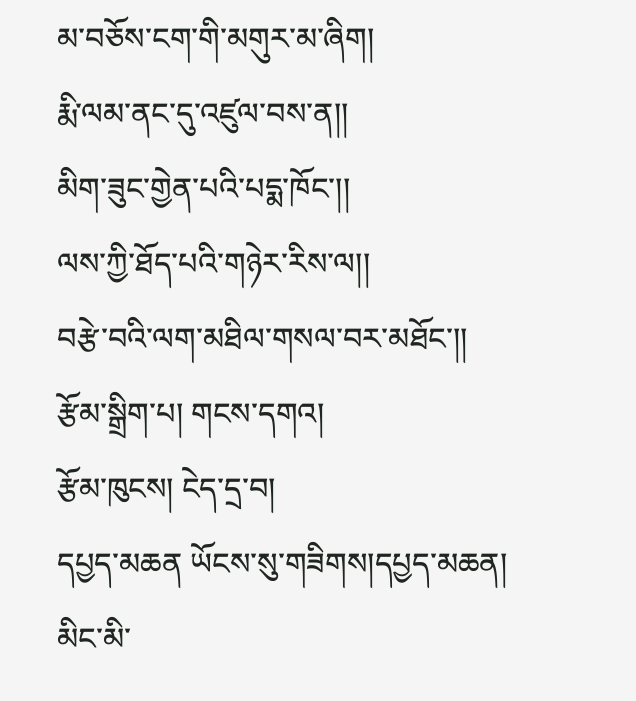མ་བཅོས་ངག་གི་མགུར་མ་ཞིག།
རྨི་ལམ་ནང་དུ་འཛུལ་བས་ན།།
མིག་ཟུང་གྱེན་པའི་པདྨ་ཁོང་།།
ལས་ཀྱི་ཐོད་པའི་གཉེར་རིས་ལ།།
བརྩེ་བའི་ལག་མཐིལ་གསལ་བར་མཐོང་།།
རྩོམ་སྒྲིག་པ། གངས་དགའ།
རྩོམ་ཁུངས། ངེད་དྲ་བ།
དཔྱད་མཆན ཡོངས་སུ་གཟིགས།དཔྱད་མཆན།
མིང་མི་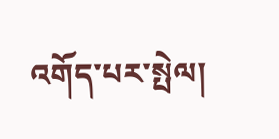འགོད་པར་སྤེལ།